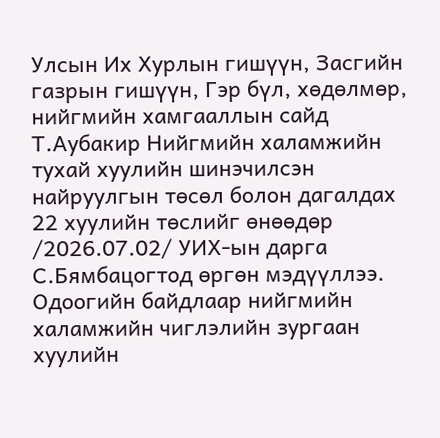Улсын Их Хурлын гишүүн, Засгийн газрын гишүүн, Гэр бүл, хөдөлмөр, нийгмийн хамгааллын сайд Т.Аубакир Нийгмийн халамжийн тухай хуулийн шинэчилсэн найруулгын төсөл болон дагалдах 22 хуулийн төслийг өнөөдөр /2026.07.02/ УИХ-ын дарга С.Бямбацогтод өргөн мэдүүллээ.
Одоогийн байдлаар нийгмийн халамжийн чиглэлийн зургаан хуулийн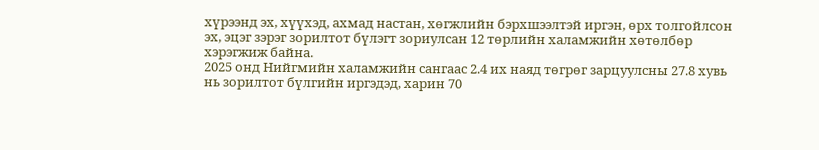хүрээнд эх, хүүхэд, ахмад настан, хөгжлийн бэрхшээлтэй иргэн, өрх толгойлсон эх, эцэг зэрэг зорилтот бүлэгт зориулсан 12 төрлийн халамжийн хөтөлбөр хэрэгжиж байна.
2025 онд Нийгмийн халамжийн сангаас 2.4 их наяд төгрөг зарцуулсны 27.8 хувь нь зорилтот бүлгийн иргэдэд, харин 70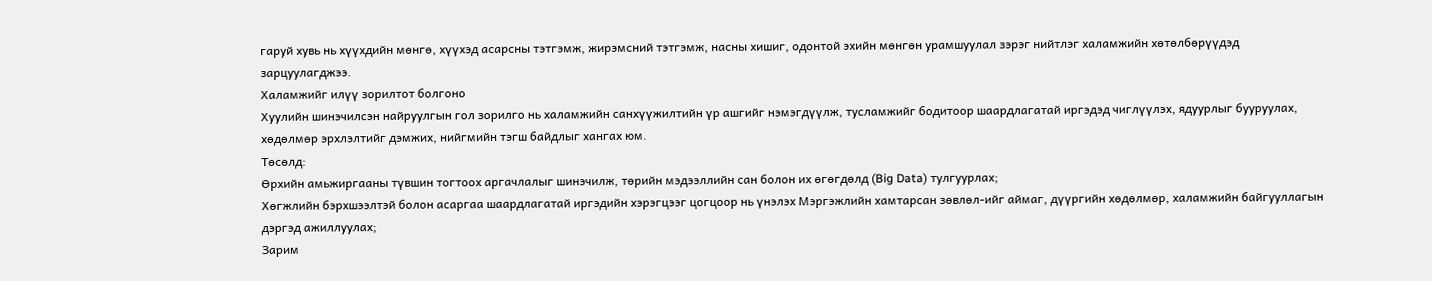гаруй хувь нь хүүхдийн мөнгө, хүүхэд асарсны тэтгэмж, жирэмсний тэтгэмж, насны хишиг, одонтой эхийн мөнгөн урамшуулал зэрэг нийтлэг халамжийн хөтөлбөрүүдэд зарцуулагджээ.
Халамжийг илүү зорилтот болгоно
Хуулийн шинэчилсэн найруулгын гол зорилго нь халамжийн санхүүжилтийн үр ашгийг нэмэгдүүлж, тусламжийг бодитоор шаардлагатай иргэдэд чиглүүлэх, ядуурлыг бууруулах, хөдөлмөр эрхлэлтийг дэмжих, нийгмийн тэгш байдлыг хангах юм.
Төсөлд:
Өрхийн амьжиргааны түвшин тогтоох аргачлалыг шинэчилж, төрийн мэдээллийн сан болон их өгөгдөлд (Big Data) тулгуурлах;
Хөгжлийн бэрхшээлтэй болон асаргаа шаардлагатай иргэдийн хэрэгцээг цогцоор нь үнэлэх Мэргэжлийн хамтарсан зөвлөл-ийг аймаг, дүүргийн хөдөлмөр, халамжийн байгууллагын дэргэд ажиллуулах;
Зарим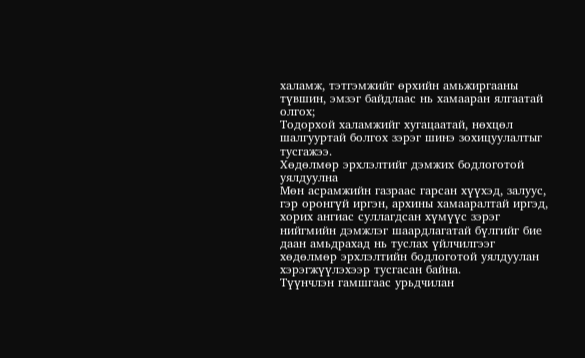халамж, тэтгэмжийг өрхийн амьжиргааны түвшин, эмзэг байдлаас нь хамааран ялгаатай олгох;
Тодорхой халамжийг хугацаатай, нөхцөл шалгууртай болгох зэрэг шинэ зохицуулалтыг тусгажээ.
Хөдөлмөр эрхлэлтийг дэмжих бодлоготой уялдуулна
Мөн асрамжийн газраас гарсан хүүхэд, залуус, гэр оронгүй иргэн, архины хамааралтай иргэд, хорих ангиас суллагдсан хүмүүс зэрэг нийгмийн дэмжлэг шаардлагатай бүлгийг бие даан амьдрахад нь туслах үйлчилгээг хөдөлмөр эрхлэлтийн бодлоготой уялдуулан хэрэгжүүлэхээр тусгасан байна.
Түүнчлэн гамшгаас урьдчилан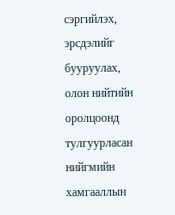сэргийлэх, эрсдэлийг бууруулах, олон нийтийн оролцоонд тулгуурласан нийгмийн хамгааллын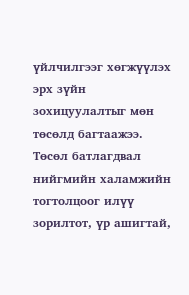үйлчилгээг хөгжүүлэх эрх зүйн зохицуулалтыг мөн төсөлд багтаажээ.
Төсөл батлагдвал нийгмийн халамжийн тогтолцоог илүү зорилтот, үр ашигтай,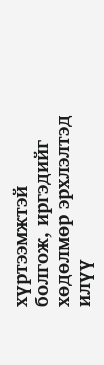хүртээмжтэй болгож, иргэдийг хөдөлмөр эрхлэлтэд илүү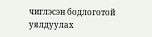чиглэсэн бодлоготой уялдуулах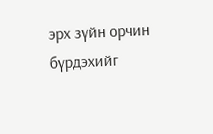эрх зүйн орчин бүрдэхийг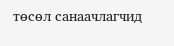төсөл санаачлагчид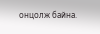онцолж байна.